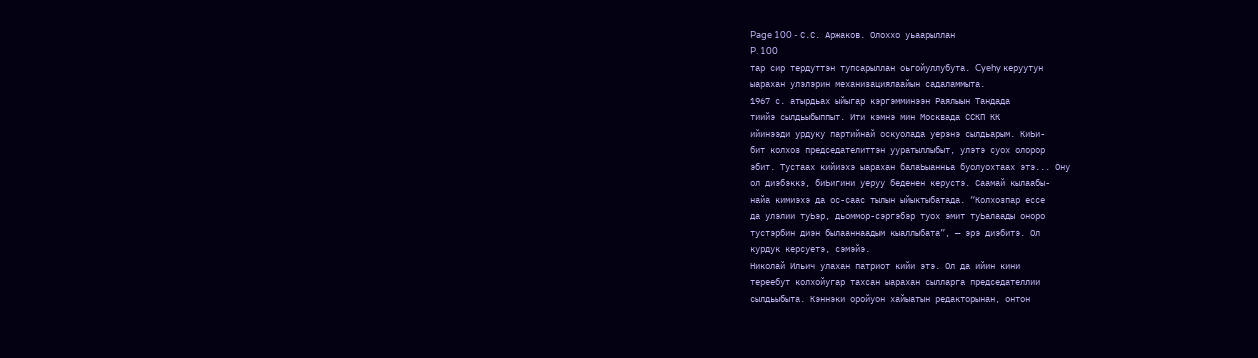Page 100 - С.С. Аржаков. Олоххо уьаарыллан
P. 100
тар сир тердуттэн тупсарыллан оьгойуллубута. Cyehy керуутун
ыарахан улэлэрин механизациялаайын садаламмыта.
1967 с. атырдьах ыйыгар кэргэмминээн Раялыын Тандада
тиийэ сылдьыбыппыт. Ити кэмнэ мин Москвада ССКП КК
ийинээди урдуку партийнай оскуолада уерэнэ сылдьарым. КиЬи-
бит колхоз председателиттэн ууратыллыбыт, улэтэ суох олорор
эбит. Тустаах кийиэхэ ыарахан балаЬыанньа буолуохтаах этэ... Ону
ол диэбэккэ, биЬигини уеруу беденен керустэ. Саамай кылаабы-
найа кимиэхэ да ос-саас тылын ыйыктыбатада. “Колхозпар ессе
да улэлии туЬэр, дьоммор-сэргэбэр туох эмит туЬалаады оноро
тустэрбин диэн былааннаадым кыаллыбата”, — эрэ диэбитэ. Ол
курдук керсуетэ, сэмэйэ.
Николай Ильич улахан патриот кийи этэ. Ол да ийин кини
тереебут колхойугар тахсан ыарахан сылларга председателлии
сылдьыбыта. Кэннэки оройуон хайыатын редакторынан, онтон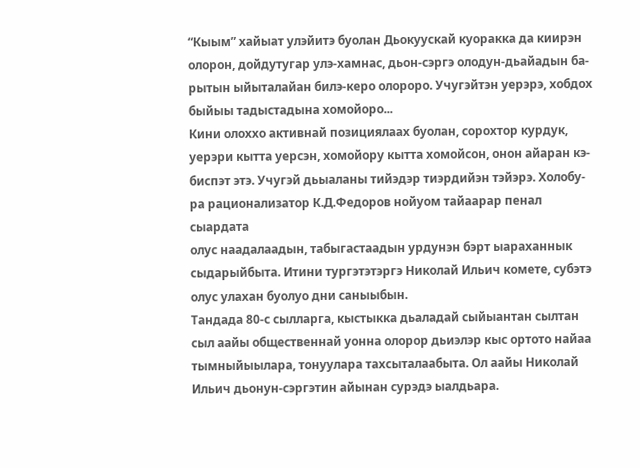“Кыым” хайыат улэйитэ буолан Дьокуускай куоракка да киирэн
олорон, дойдутугар улэ-хамнас, дьон-сэргэ олодун-дьайадын ба-
рытын ыйыталайан билэ-керо олороро. Учугэйтэн уерэрэ, хобдох
быйыы тадыстадына хомойоро...
Кини олоххо активнай позициялаах буолан, сорохтор курдук,
уерэри кытта уерсэн, хомойору кытта хомойсон, онон айаран кэ-
биспэт этэ. Учугэй дьыаланы тийэдэр тиэрдийэн тэйэрэ. Холобу-
ра рационализатор К.Д.Федоров нойуом тайаарар пенал сыардата
олус наадалаадын, табыгастаадын урдунэн бэрт ыараханнык
сыдарыйбыта. Итини тургэтэтэргэ Николай Ильич комете, субэтэ
олус улахан буолуо дни саныыбын.
Тандада 80-с сылларга, кыстыкка дьаладай сыйыантан сылтан
сыл аайы общественнай уонна олорор дьиэлэр кыс ортото найаа
тымныйыылара, тонуулара тахсыталаабыта. Ол аайы Николай
Ильич дьонун-сэргэтин айынан сурэдэ ыалдьара.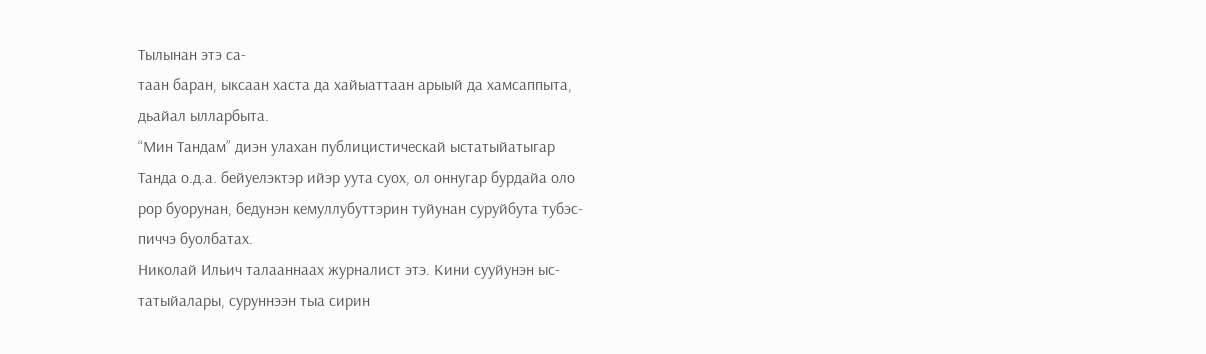Тылынан этэ са-
таан баран, ыксаан хаста да хайыаттаан арыый да хамсаппыта,
дьайал ылларбыта.
“Мин Тандам” диэн улахан публицистическай ыстатыйатыгар
Танда о.д.а. бейуелэктэр ийэр уута суох, ол оннугар бурдайа оло
рор буорунан, бедунэн кемуллубуттэрин туйунан суруйбута тубэс-
пиччэ буолбатах.
Николай Ильич талааннаах журналист этэ. Кини сууйунэн ыс-
татыйалары, суруннээн тыа сирин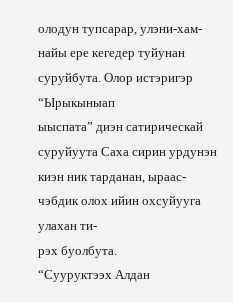олодун тупсарар, улэни-хам-
найы ере кегедер туйунан суруйбута. Олор истэригэр “Ырыкыныап
ыыспата” диэн сатирическай суруйуута Саха сирин урдунэн
киэн ник тарданан, ыраас-чэбдик олох ийин охсуйууга улахан ти-
рэх буолбута.
“Сууруктээх Алдан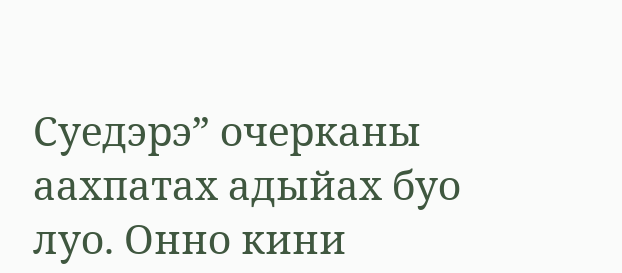Суедэрэ” очерканы аахпатах адыйах буо
луо. Онно кини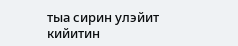тыа сирин улэйит кийитин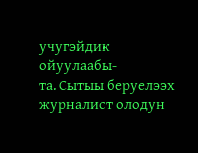учугэйдик ойуулаабы-
та. Сытыы беруелээх журналист олодун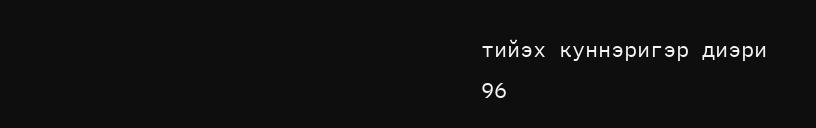тийэх куннэригэр диэри
96